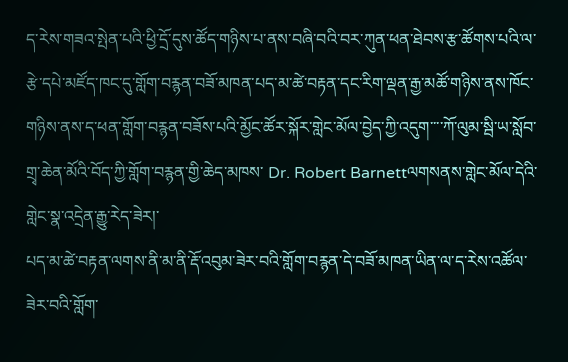ད་རེས་གཟའ་སྤེན་པའི་ཕྱི་དྲོ་དུས་ཚོད་གཉིས་པ་ནས་བཞི་བའི་བར་ཀུན་ཕན་ཐེབས་རྩ་ཚོགས་པའི་ལ་རྩེ་དཔེ་མཛོད་ཁང་དུ་གློག་བརྙན་བཟོ་མཁན་པད་མ་ཚེ་བརྟན་དང་རིག་ལྡན་རྒྱ་མཚོ་གཉིས་ནས་ཁོང་གཉིས་ནས་ད་ཕན་གློག་བརྙན་བཟོས་པའི་མྱོང་ཚོར་སྐོར་གླེང་མོལ་བྱེད་ཀྱི་འདུག་་་་ཀོ་ལུམ་སྦི་ཡ་སློབ་གྲྭ་ཆེན་མོའི་བོད་ཀྱི་གློག་བརྙན་གྱི་ཆེད་མཁས་ Dr. Robert Barnettལགསནས་གླེང་མོལ་དེའི་གླེང་སྣ་འདྲེན་རྒྱུ་རེད་ཟེར།་
པད་མ་ཚེ་བརྟན་ལགས་ནི་མ་ནི་རྡོ་འབུམ་ཟེར་བའི་གློག་བརྙན་དེ་བཟོ་མཁན་ཡིན་ལ་ད་རེས་འཚོལ་ཟེར་བའི་གློག་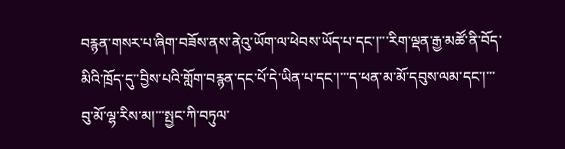བརྙན་གསར་པ་ཞིག་བཟོས་ནས་ནེའུ་ཡོག་ལ་ཕེབས་ཡོད་པ་དང་།་་་རིག་ལྡན་རྒྱ་མཚོ་ནི་བོད་མིའི་ཁྲོད་དུ་་བྱིས་པའི་གློག་བརྙན་དང་པོ་དེ་ཡིན་པ་དང་།་་་ད་ཕན་མ་མོ་དབུས་ལམ་དང་།་་་བུ་མོ་ལྷ་རིས་མ།་་་སྤྱང་ཀི་བཏུལ་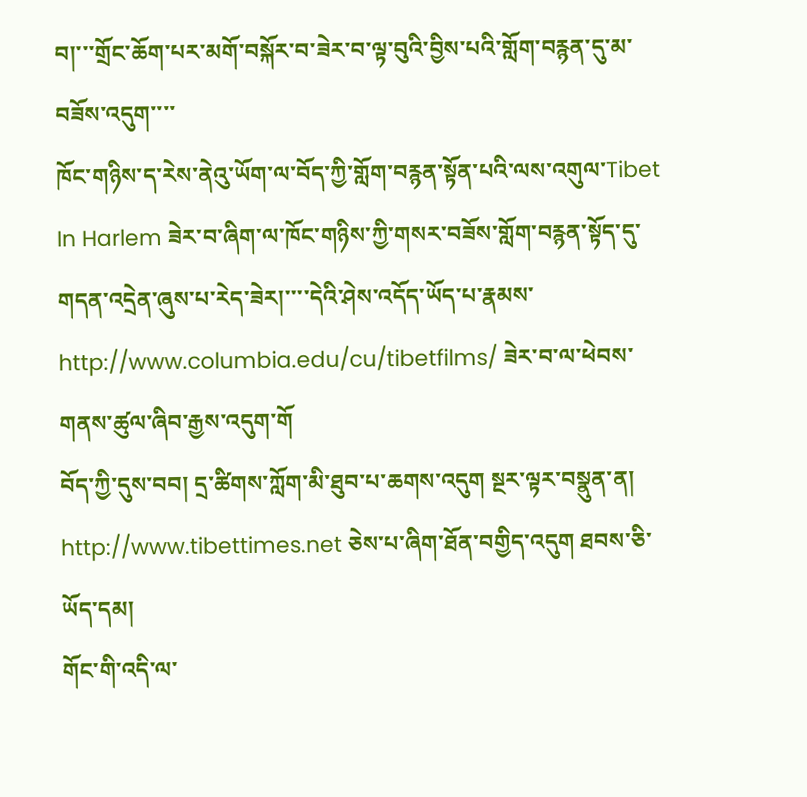བ།་་་གྲོང་ཆོག་པར་མགོ་བསྐོར་བ་ཟེར་བ་ལྟ་བུའི་བྱིས་པའི་གློག་བརྙན་དུ་མ་བཟོས་འདུག་་་་
ཁོང་གཉིས་ད་རེས་ནེའུ་ཡོག་ལ་བོད་ཀྱི་གློག་བརྙན་སྟོན་པའི་ལས་འགུལ་Tibet In Harlem ཟེར་བ་ཞིག་ལ་ཁོང་གཉིས་ཀྱི་གསར་བཟོས་གློག་བརྙན་སྟོད་དུ་གདན་འདྲེན་ཞུས་པ་རེད་ཟེར།་་་་དེའི་ཤེས་འདོད་ཡོད་པ་རྣམས་http://www.columbia.edu/cu/tibetfilms/ ཟེར་བ་ལ་ཕེབས་གནས་ཚུལ་ཞིབ་རྒྱས་འདུག་གོ
བོད་ཀྱི་དུས་བབ། དྲ་ཚིགས་ཀློག་མི་ཐུབ་པ་ཆགས་འདུག སྔར་ལྟར་བསྣུན་ན། http://www.tibettimes.net ཅེས་པ་ཞིག་ཐོན་བགྱིད་འདུག ཐབས་ཅི་ཡོད་དམ།
གོང་གི་འདི་ལ་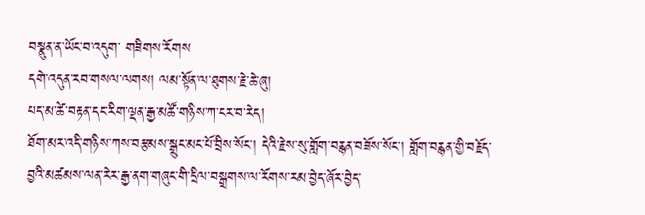བསྣུན་ན་ཡོང་བ་འདུག་ གཟིགས་རོགས
དགེ་འདུན་རབ་གསལ་ལགས། ལམ་སྟོན་ལ་ཐུགས་རྗེ་ཆེ་ཞུ།
པད་མ་ཚེ་བརྟན་དང་རིག་ལྡན་རྒྱ་མཚོ་གཉིས་ཀ་ངར་བ་རེད།
ཐོག་མར་འདི་གཉིས་ཀས་བརྩམས་སྒྲུང་མང་པོ་བྲིས་སོང་། དེའི་རྗེས་སུ་གློག་བརྙན་བཟོས་སོང་། གློག་བརྙན་གྱི་བརྗོད་བྱའི་མཚམས་ལན་རེར་རྒྱ་ནག་གཞུང་གི་དྲིལ་བསྒྲགས་ལ་རོགས་རམ་བྱེད་ཞོར་བྱེད་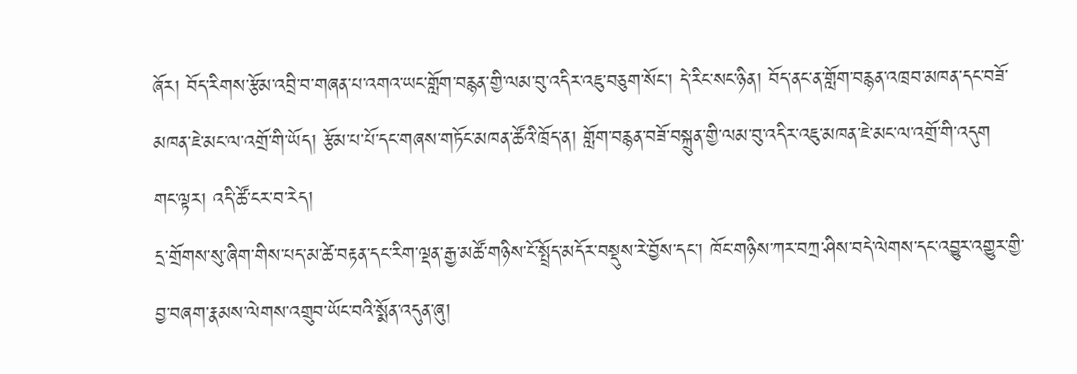ཞོར། བོད་རིགས་རྩོམ་འབྲི་བ་གཞན་པ་འགའ་ཡང་གློག་བརྙན་གྱི་ལམ་བུ་འདིར་འཇུ་བཅུག་སོང་། དེ་རིང་སང་ཉིན། བོད་ནང་ན་གློག་བརྙན་འཁྲབ་མཁན་དང་བཟོ་མཁན་ཇེ་མང་ལ་འགྲོ་གི་ཡོད། རྩོམ་པ་པོ་དང་གཞས་གཏོང་མཁན་ཚོའི་ཁྲོད་ན། གློག་བརྙན་བཟོ་བསྐྲུན་གྱི་ལམ་བུ་འདིར་འཇུ་མཁན་ཇེ་མང་ལ་འགྲོ་གི་འདུག
གང་ལྟར། འདི་ཚོ་ངར་བ་རེད།
དྲ་གྲོགས་སུ་ཞིག་གིས་པད་མ་ཚེ་བརྟན་དང་རིག་ལྡན་རྒྱ་མཚོ་གཉིས་ངོ་སྤྲོད་མདོར་བསྡུས་རེ་བྱོས་དང་། ཁོང་གཉིས་ཀར་བཀྲ་ཤིས་བདེ་ལེགས་དང་འབྱུར་འགྱུར་གྱི་བྱ་བཞག་རྣམས་ལེགས་འགྲུབ་ཡོང་བའི་སྨོན་འདུན་ཞུ།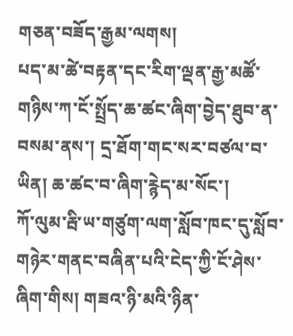གཅན་བཟོད་རྒྱམ་ལགས།
པད་མ་ཚེ་བརྟན་དང་རིག་ལྡན་རྒྱ་མཚོ་གཉིས་ཀ་ངོ་སྤྲོད་ཆ་ཚང་ཞིག་བྱེད་ཐུབ་ན་བསམ་ནས་། དྲ་ཐོག་གང་སར་བཙལ་བ་ཡིན། ཆ་ཚང་བ་ཞིག་རྙེད་མ་སོང་།
ཀོ་ལུམ་རྦི་ཡ་གཙུག་ལག་སློབ་ཁང་དུ་སློབ་གཉེར་གནང་བཞིན་པའི་ངེད་ཀྱི་ངོ་ཤེས་ཞིག་གིས། གཟའ་ཉི་མའི་ཉིན་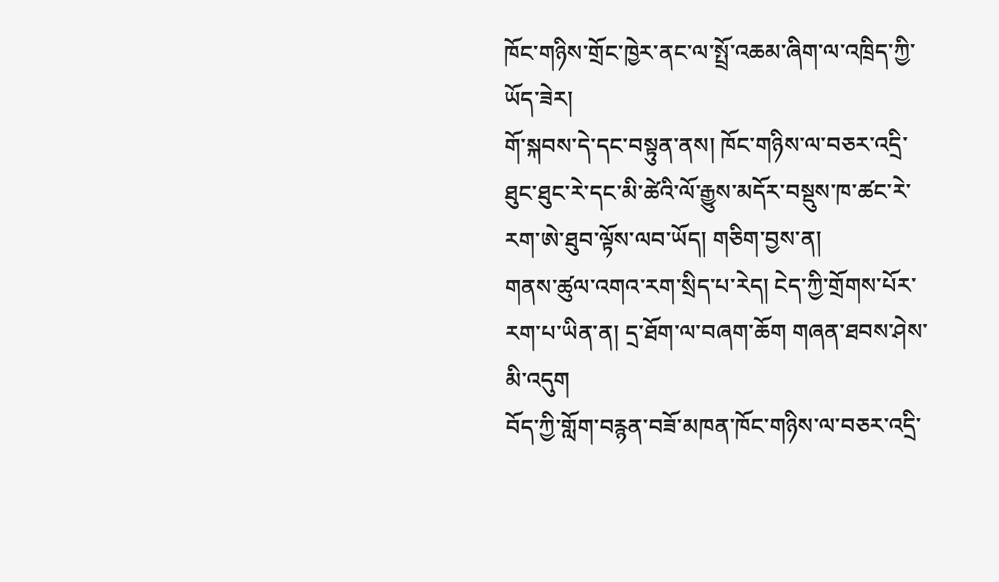ཁོང་གཉིས་གྲོང་ཁྱེར་ནང་ལ་སྤྲོ་འཆམ་ཞིག་ལ་འཁྲིད་ཀྱི་ཡོད་ཟེར།
གོ་སྐབས་དེ་དང་བསྟུན་ནས། ཁོང་གཉིས་ལ་བཅར་འདྲི་ཐུང་ཐུང་རེ་དང་མི་ཚེའི་ལོ་རྒྱུས་མདོར་བསྡུས་ཁ་ཚང་རེ་རག་ཨེ་ཐུབ་ལྟོས་ལབ་ཡོད། གཅིག་བྱས་ན།
གནས་ཚུལ་འགའ་རག་སྲིད་པ་རེད། ངེད་ཀྱི་གྲོགས་པོར་རག་པ་ཡིན་ན། དྲ་ཐོག་ལ་བཞག་ཆོག གཞན་ཐབས་ཤེས་མི་འདུག
བོད་ཀྱི་གློག་བརྙན་བཟོ་མཁན་ཁོང་གཉིས་ལ་བཅར་འདྲི་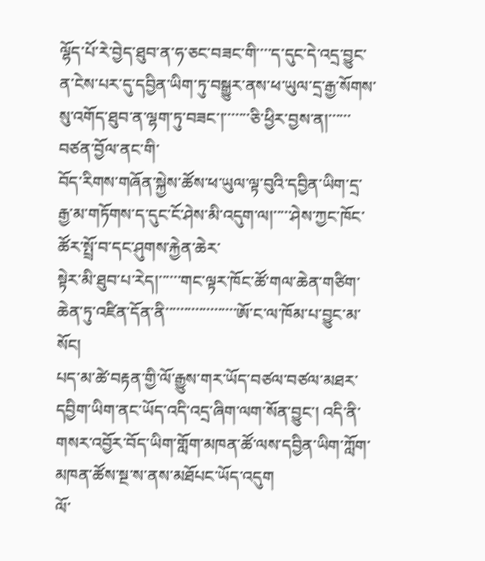ལྷོད་པོ་རེ་བྱེད་ཐུབ་ན་ཧ་ཅང་བཟང་གི་་་་ད་དུང་དེ་འདྲ་བྱུང་
ན་ངེས་པར་དུ་དབྱིན་ཡིག་ཏུ་བསྒྱུར་ནས་ཕ་ཡུལ་དྲ་རྒྱ་སོགས་སུ་འགོད་ཐུབ་ན་ལྷག་ཏུ་བཟང་།་་་་་་་ཅི་ཕྱིར་བྱས་ན།་་་་་་བཙན་བྱོལ་ནང་གི་
བོད་རིགས་གཞོན་སྐྱེས་ཚོས་ཕ་ཡུལ་ལྟ་བུའི་དབྱིན་ཡིག་དྲ་རྒྱ་མ་གཏོགས་ད་དུང་ངོ་ཤེས་མི་འདུག་ལ།་་་་་ཤེས་ཀྱང་ཁོང་ཚོར་སྤྲོ་བ་དང་ཤུགས་རྐྱེན་ཆེར་
སྟེར་མི་ཐུབ་པ་རེད།་་་་་་གང་ལྟར་ཁོང་ཚོ་གལ་ཆེན་གཙིག་ཆེན་ཏུ་འཛིན་དོན་ནི་་་་་་་་་་་་་་་་་་་ཨོ་ང་ལ་ཁོམ་པ་བྱུང་མ་སོང།
པད་མ་ཚེ་བརྟན་གྱི་ལོ་རྒྱུས་གར་ཡོད་བཙལ་བཙལ་མཐར་དབྱིག་ཡིག་ནང་ཡོད་འདི་འདྲ་ཞིག་ལག་སོན་བྱུང་། འདི་ནི་གསར་འབྱོར་བོད་ཡིག་གློག་མཁན་ཚོ་ལས་དབྱིན་ཡིག་ཀློག་མཁན་ཚོས་སྔ་ས་ནས་མཐོཔང་ཡོད་འདུག
ལོ་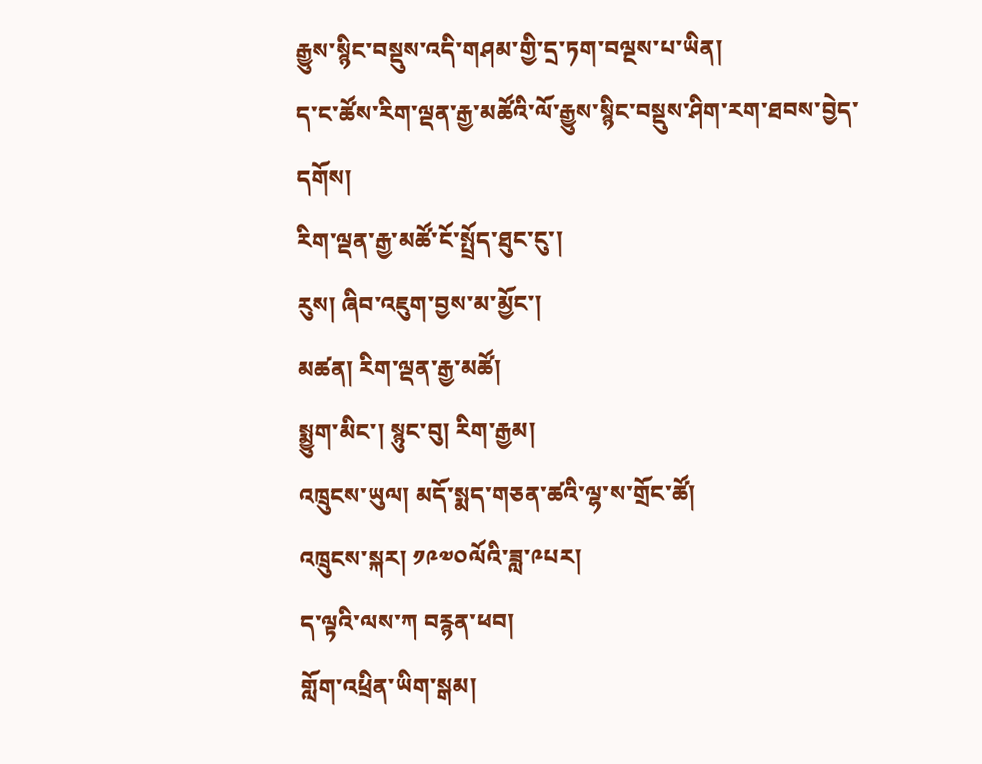རྒྱུས་སྙིང་བསྡུས་འདི་གཤམ་གྱི་དྲ་ཏག་བལྔས་པ་ཡིན།
ད་ང་ཚོས་རིག་ལྡན་རྒྱ་མཚོའི་ལོ་རྒྱུས་སྙིང་བསྡུས་ཤིག་རག་ཐབས་བྱེད་དགོས།
རིག་ལྡན་རྒྱ་མཚོ་ངོ་སྤྲོད་ཐུང་ངུ་།
རུས། ཞིབ་འཇུག་བྱས་མ་མྱོང་།
མཚན། རིག་ལྡན་རྒྱ་མཚོ།
སྨྱུག་མིང་། སྙུང་བུ། རིག་རྒྱམ།
འཁྲུངས་ཡུལ། མདོ་སྨད་གཅན་ཚའི་ལྷ་ས་གྲོང་ཚོ།
འཁྲུངས་སྐར། ༡༩༧༠ལོའི་ཟླ་༩པར།
ད་ལྟའི་ལས་ཀ བརྙན་ཕབ།
གློག་འཕྲིན་ཡིག་སྒམ།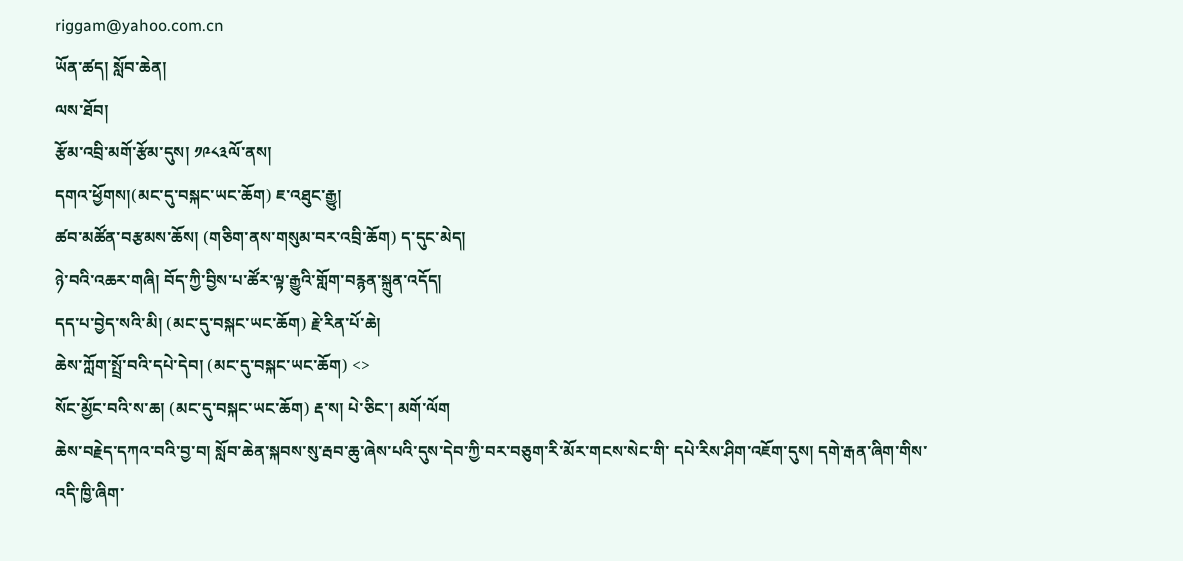riggam@yahoo.com.cn
ཡོན་ཚད། སློབ་ཆེན།
ལས་ཐོབ།
རྩོམ་འབྲི་མགོ་རྩོམ་དུས། ༡༩༨༣ལོ་ནས།
དགའ་ཕྱོགས།(མང་དུ་བསྐང་ཡང་ཆོག) ཇ་འཐུང་རྒྱུ།
ཚབ་མཚོན་བརྩམས་ཆོས། (གཅིག་ནས་གསུམ་བར་འབྲི་ཆོག) ད་དུང་མེད།
ཉེ་བའི་འཆར་གཞི། བོད་ཀྱི་བྱིས་པ་ཚོར་ལྟ་རྒྱུའི་གློག་བརྙན་སྐྲུན་འདོད།
དད་པ་བྱེད་སའི་མི། (མང་དུ་བསྐང་ཡང་ཆོག) རྗེ་རིན་པོ་ཆེ།
ཆེས་ཀློག་སྤྲོ་བའི་དཔེ་དེབ། (མང་དུ་བསྐང་ཡང་ཆོག) <>
སོང་མྱོང་བའི་ས་ཆ། (མང་དུ་བསྐང་ཡང་ཆོག) རྡ་ས། པེ་ཅིང་། མགོ་ལོག
ཆེས་བརྗེད་དཀའ་བའི་བྱ་བ། སློབ་ཆེན་སྐབས་སུ་རྦབ་ཆུ་ཞེས་པའི་དུས་དེབ་ཀྱི་བར་བཅུག་རི་མོར་གངས་སེང་གི་ དཔེ་རིས་ཤིག་འཇོག་དུས། དགེ་རྒན་ཞིག་གིས་འདི་ཁྱི་ཞིག་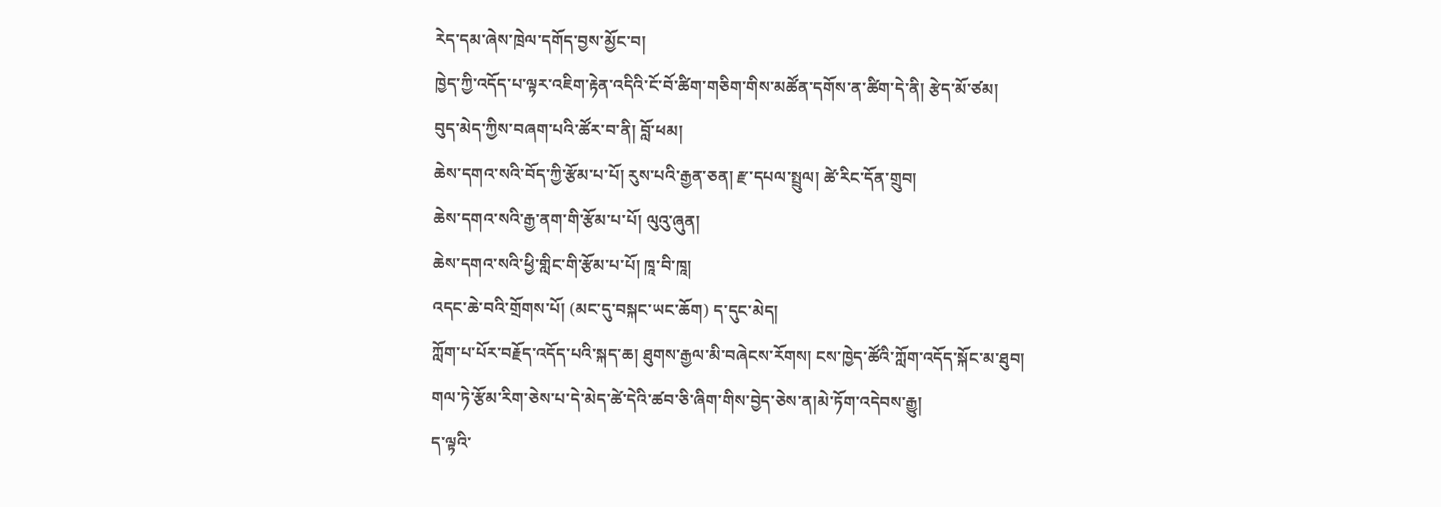རེད་དམ་ཞེས་ཁྲེལ་དགོད་བྱས་མྱོང་བ།
ཁྱེད་ཀྱི་འདོད་པ་ལྟར་འཇིག་རྟེན་འདིའི་ངོ་བོ་ཚིག་གཅིག་གིས་མཚོན་དགོས་ན་ཚིག་དེ་ནི། རྩེད་མོ་ཙམ།
བུད་མེད་ཀྱིས་བཞག་པའི་ཚོར་བ་ནི། བློ་ཕམ།
ཆེས་དགའ་སའི་བོད་ཀྱི་རྩོམ་པ་པོ། རུས་པའི་རྒྱན་ཅན། རྫ་དཔལ་སྤྲུལ། ཚེ་རིང་དོན་གྲུབ།
ཆེས་དགའ་སའི་རྒྱ་ནག་གི་རྩོམ་པ་པོ། ལུའུ་ཞུན།
ཆེས་དགའ་སའི་ཕྱི་གླིང་གི་རྩོམ་པ་པོ། ཁཱ་བི་ཁཱ།
འདང་ཆེ་བའི་གྲོགས་པོ། (མང་དུ་བསྐང་ཡང་ཆོག) ད་དུང་མེད།
ཀློག་པ་པོར་བརྗོད་འདོད་པའི་སྐད་ཆ། ཐུགས་རྒྱལ་མི་བཞེངས་རོགས། ངས་ཁྱེད་ཚོའི་ཀློག་འདོད་སྐོང་མ་ཐུབ།
གལ་ཏེ་རྩོམ་རིག་ཅེས་པ་དེ་མེད་ཚེ་དེའི་ཚབ་ཅི་ཞིག་གིས་བྱེད་ཅེས་ན།མེ་ཏོག་འདེབས་རྒྱུ།
ད་ལྟའི་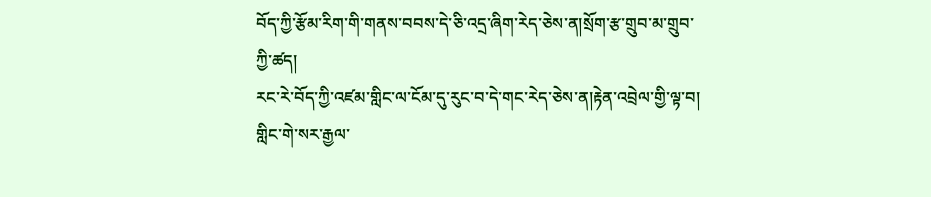བོད་ཀྱི་རྩོམ་རིག་གི་གནས་བབས་དེ་ཅི་འདྲ་ཞིག་རེད་ཅེས་ན།སྲོག་རྩ་གྲུབ་མ་གྲུབ་ཀྱི་ཚད།
རང་རེ་བོད་ཀྱི་འཛམ་གླིང་ལ་ངོམ་དུ་རུང་བ་དེ་གང་རེད་ཅེས་ན།རྟེན་འབྲེལ་གྱི་ལྟ་བ། གླིང་གེ་སར་རྒྱལ་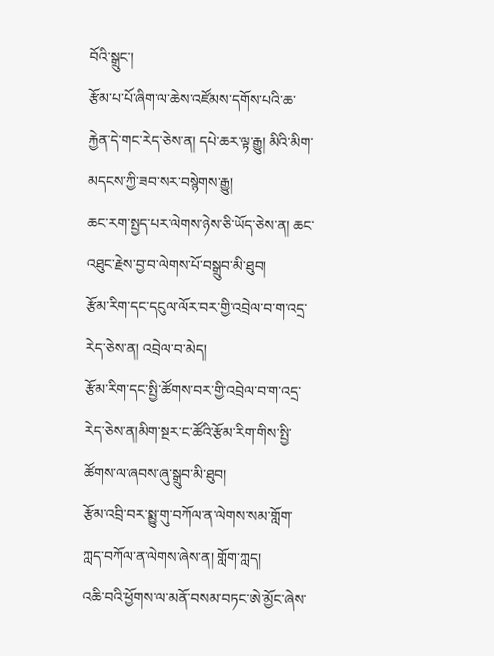བོའི་སྒྲུང་།
རྩོམ་པ་པོ་ཞིག་ལ་ཆེས་འཛོམས་དགོས་པའི་ཆ་རྐྱེན་དེ་གང་རེད་ཅེས་ན། དཔེ་ཆར་ལྟ་རྒྱུ། མིའི་མིག་མདངས་ཀྱི་ཟབ་སར་བསྙེགས་རྒྱུ།
ཆང་རག་སྤྱད་པར་ལེགས་ཉེས་ཅི་ཡོད་ཅེས་ན། ཆང་འཐུང་རྗེས་བྱ་བ་ལེགས་པོ་བསྒྲུབ་མི་ཐུབ།
རྩོམ་རིག་དང་དངུལ་ལོར་བར་གྱི་འབྲེལ་བ་ག་འདྲ་རེད་ཅེས་ན། འབྲེལ་བ་མེད།
རྩོམ་རིག་དང་སྤྱི་ཚོགས་བར་གྱི་འབྲེལ་བ་ག་འདྲ་རེད་ཅེས་ན།མིག་སྔར་ང་ཚོའི་རྩོམ་རིག་གིས་སྤྱི་ཚོགས་ལ་ཞབས་ཞུ་སྒྲུབ་མི་ཐུབ།
རྩོམ་འབྲི་བར་སྨྱུ་གུ་བཀོལ་ན་ལེགས་སམ་གློག་ཀླད་བཀོལ་ན་ལེགས་ཞེས་ན། གློག་ཀླད།
འཆི་བའི་ཕྱོགས་ལ་མནོ་བསམ་བཏང་ཨེ་མྱོང་ཞེས་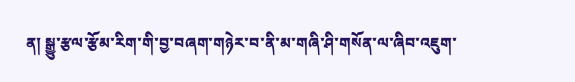ན། སྒྱུ་རྩལ་རྩོམ་རིག་གི་བྱ་བཞག་གཉེར་བ་ནི་མ་གཞི་ཤི་གསོན་ལ་ཞིབ་འཇུག་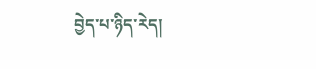བྱེད་པ་ཉིད་རེད།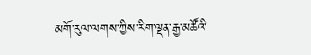མགོ་རུལ་ལགས་ཀྱིས་རིག་ལྡན་རྒྱ་མཚོའི་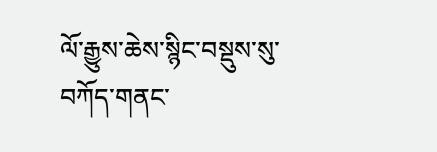ལོ་རྒྱུས་ཆེས་སྙིང་བསྡུས་སུ་བཀོད་གནང་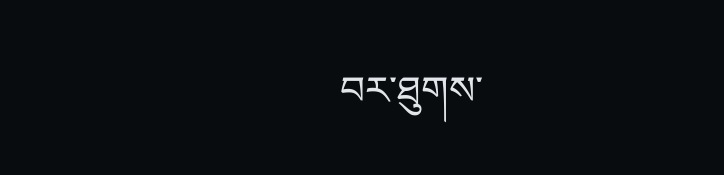བར་ཐུགས་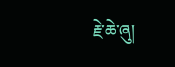རྗེ་ཆེ་ཞུ།